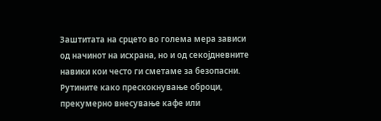Заштитата на срцето во голема мера зависи од начинот на исхрана, но и од секојдневните навики кои често ги сметаме за безопасни. Рутините како прескокнување оброци, прекумерно внесување кафе или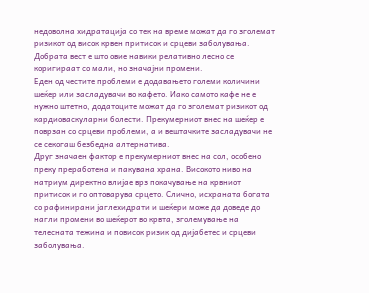недоволна хидратација со тек на време можат да го зголемат ризикот од висок крвен притисок и срцеви заболувања. Добрата вест е што овие навики релативно лесно се коригираат со мали, но значајни промени.
Еден од честите проблеми е додавањето големи количини шеќер или засладувачи во кафето. Иако самото кафе не е нужно штетно, додатоците можат да го зголемат ризикот од кардиоваскуларни болести. Прекумерниот внес на шеќер е поврзан со срцеви проблеми, а и вештачките засладувачи не се секогаш безбедна алтернатива.
Друг значаен фактор е прекумерниот внес на сол, особено преку преработена и пакувана храна. Високото ниво на натриум директно влијае врз покачување на крвниот притисок и го оптоварува срцето. Слично, исхраната богата со рафинирани јаглехидрати и шеќери може да доведе до нагли промени во шеќерот во крвта, зголемување на телесната тежина и повисок ризик од дијабетес и срцеви заболувања.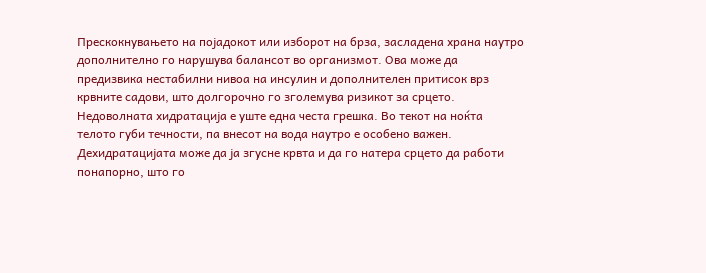Прескокнувањето на појадокот или изборот на брза, засладена храна наутро дополнително го нарушува балансот во организмот. Ова може да предизвика нестабилни нивоа на инсулин и дополнителен притисок врз крвните садови, што долгорочно го зголемува ризикот за срцето.
Недоволната хидратација е уште една честа грешка. Во текот на ноќта телото губи течности, па внесот на вода наутро е особено важен. Дехидратацијата може да ја згусне крвта и да го натера срцето да работи понапорно, што го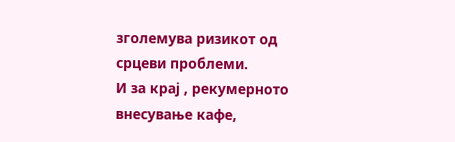зголемува ризикот од срцеви проблеми.
И за крај , рекумерното внесување кафе,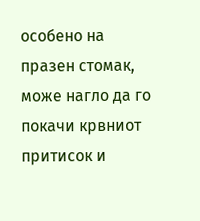особено на празен стомак, може нагло да го покачи крвниот притисок и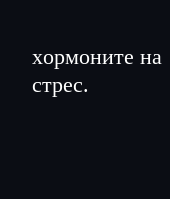хормоните на стрес.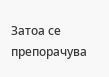Затоа се препорачува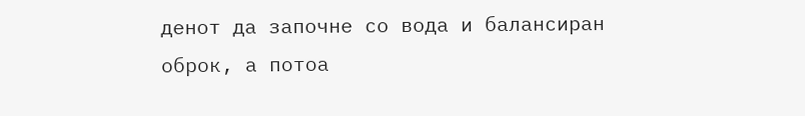денот да започне со вода и балансиран оброк, а потоа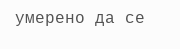умерено да се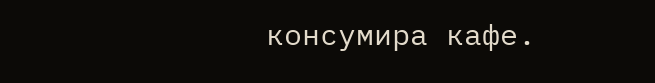консумира кафе.